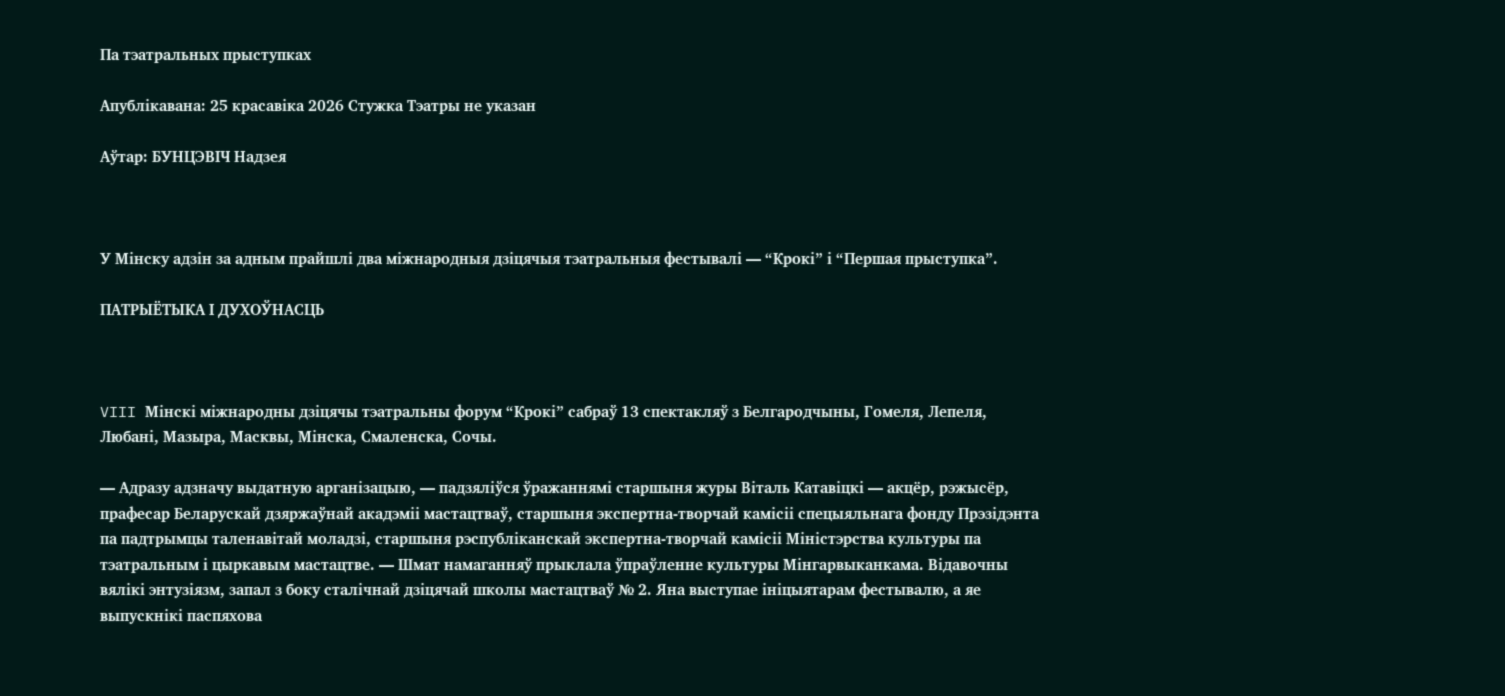Па тэатральных прыступках

Апублiкавана: 25 красавiка 2026 Стужка Тэатры не указан

Аўтар: БУНЦЭВІЧ Надзея



У Мінску адзін за адным прайшлі два міжнародныя дзіцячыя тэатральныя фестывалі — “Крокі” і “Першая прыступка”.

ПАТРЫЁТЫКА І ДУХОЎНАСЦЬ



VIII Мінскі міжнародны дзіцячы тэатральны форум “Крокі” сабраў 13 спектакляў з Белгародчыны, Гомеля, Лепеля, Любані, Мазыра, Масквы, Мінска, Смаленска, Сочы.

— Адразу адзначу выдатную арганізацыю, — падзяліўся ўражаннямі старшыня журы Віталь Катавіцкі — акцёр, рэжысёр, прафесар Беларускай дзяржаўнай акадэміі мастацтваў, старшыня экспертна-творчай камісіі спецыяльнага фонду Прэзідэнта па падтрымцы таленавітай моладзі, старшыня рэспубліканскай экспертна-творчай камісіі Міністэрства культуры па тэатральным і цыркавым мастацтве. — Шмат намаганняў прыклала ўпраўленне культуры Мінгарвыканкама. Відавочны вялікі энтузіязм, запал з боку сталічнай дзіцячай школы мастацтваў № 2. Яна выступае ініцыятарам фестывалю, а яе выпускнікі паспяхова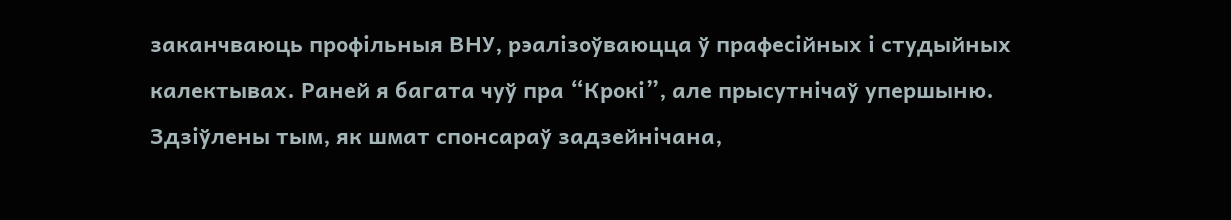заканчваюць профільныя ВНУ, рэалізоўваюцца ў прафесійных і студыйных калектывах. Раней я багата чуў пра “Крокі”, але прысутнічаў упершыню. Здзіўлены тым, як шмат спонсараў задзейнічана,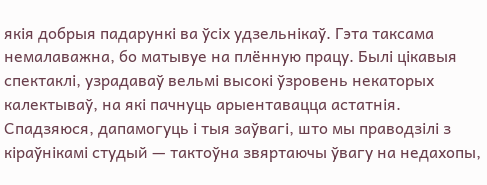якія добрыя падарункі ва ўсіх удзельнікаў. Гэта таксама немалаважна, бо матывуе на плённую працу. Былі цікавыя спектаклі, узрадаваў вельмі высокі ўзровень некаторых калектываў, на які пачнуць арыентавацца астатнія. Спадзяюся, дапамогуць і тыя заўвагі, што мы праводзілі з кіраўнікамі студый — тактоўна звяртаючы ўвагу на недахопы,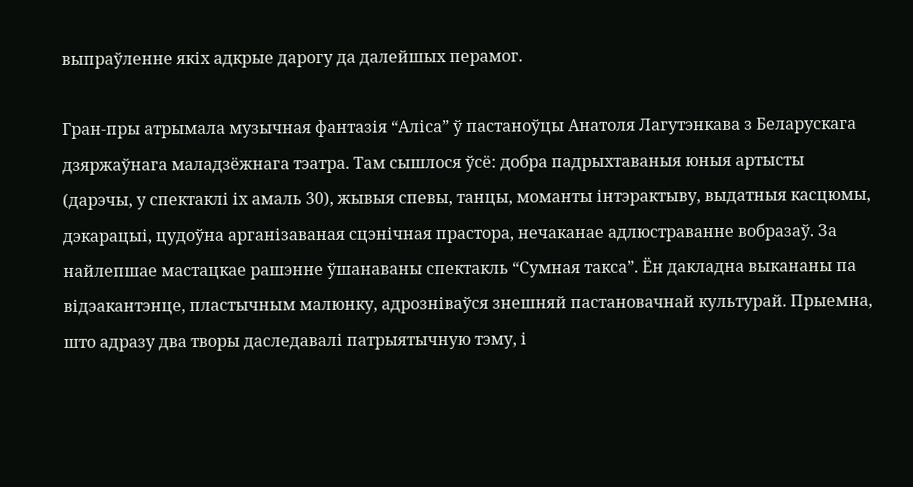выпраўленне якіх адкрые дарогу да далейшых перамог.

Гран-пры атрымала музычная фантазія “Аліса” ў пастаноўцы Анатоля Лагутэнкава з Беларускага дзяржаўнага маладзёжнага тэатра. Там сышлося ўсё: добра падрыхтаваныя юныя артысты (дарэчы, у спектаклі іх амаль 30), жывыя спевы, танцы, моманты інтэрактыву, выдатныя касцюмы, дэкарацыі, цудоўна арганізаваная сцэнічная прастора, нечаканае адлюстраванне вобразаў. За найлепшае мастацкае рашэнне ўшанаваны спектакль “Сумная такса”. Ён дакладна выкананы па відэакантэнце, пластычным малюнку, адрозніваўся знешняй пастановачнай культурай. Прыемна, што адразу два творы даследавалі патрыятычную тэму, і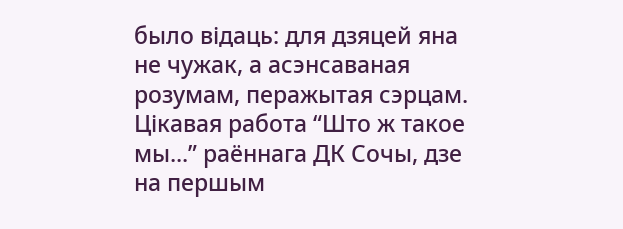было відаць: для дзяцей яна не чужак, а асэнсаваная розумам, перажытая сэрцам. Цікавая работа “Што ж такое мы...” раённага ДК Сочы, дзе на першым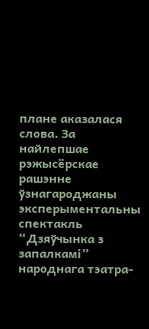плане аказалася слова. За найлепшае рэжысёрскае рашэнне ўзнагароджаны эксперыментальны спектакль “Дзяўчынка з запалкамі” народнага тэатра-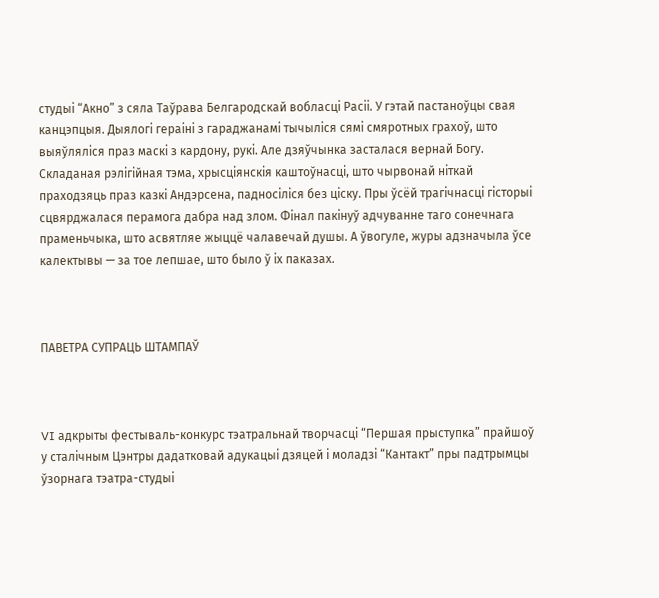студыі “Акно” з сяла Таўрава Белгародскай вобласці Расіі. У гэтай пастаноўцы свая канцэпцыя. Дыялогі гераіні з гараджанамі тычыліся сямі смяротных грахоў, што выяўляліся праз маскі з кардону, рукі. Але дзяўчынка засталася вернай Богу. Складаная рэлігійная тэма, хрысціянскія каштоўнасці, што чырвонай ніткай праходзяць праз казкі Андэрсена, падносіліся без ціску. Пры ўсёй трагічнасці гісторыі сцвярджалася перамога дабра над злом. Фінал пакінуў адчуванне таго сонечнага праменьчыка, што асвятляе жыццё чалавечай душы. А ўвогуле, журы адзначыла ўсе калектывы — за тое лепшае, што было ў іх паказах.



ПАВЕТРА СУПРАЦЬ ШТАМПАЎ



VI адкрыты фестываль-конкурс тэатральнай творчасці “Першая прыступка” прайшоў у сталічным Цэнтры дадатковай адукацыі дзяцей і моладзі “Кантакт” пры падтрымцы ўзорнага тэатра-студыі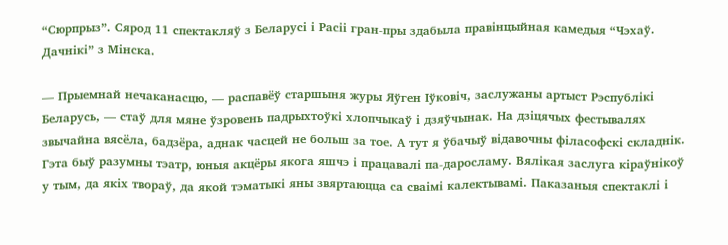“Сюрпрыз”. Сярод 11 спектакляў з Беларусі і Расіі гран-пры здабыла правінцыйная камедыя “Чэхаў. Дачнікі” з Мінска.

— Прыемнай нечаканасцю, — распавёў старшыня журы Яўген Іўковіч, заслужаны артыст Рэспублікі Беларусь, — стаў для мяне ўзровень падрыхтоўкі хлопчыкаў і дзяўчынак. На дзіцячых фестывалях звычайна вясёла, бадзёра, аднак часцей не больш за тое. А тут я ўбачыў відавочны філасофскі складнік. Гэта быў разумны тэатр, юныя акцёры якога яшчэ і працавалі па-даросламу. Вялікая заслуга кіраўнікоў у тым, да якіх твораў, да якой тэматыкі яны звяртаюцца са сваімі калектывамі. Паказаныя спектаклі і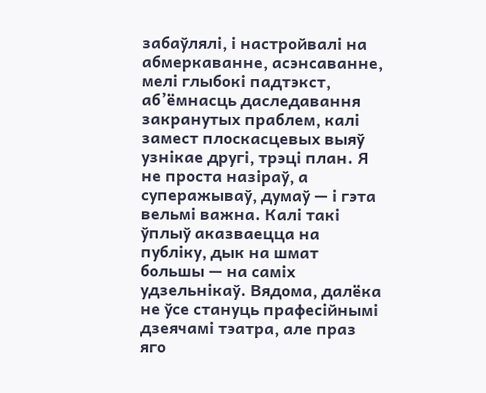забаўлялі, і настройвалі на абмеркаванне, асэнсаванне, мелі глыбокі падтэкст, аб’ёмнасць даследавання закранутых праблем, калі замест плоскасцевых выяў узнікае другі, трэці план. Я не проста назіраў, а суперажываў, думаў — і гэта вельмі важна. Калі такі ўплыў аказваецца на публіку, дык на шмат большы — на саміх удзельнікаў. Вядома, далёка не ўсе стануць прафесійнымі дзеячамі тэатра, але праз яго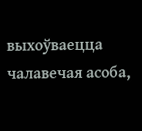выхоўваецца чалавечая асоба,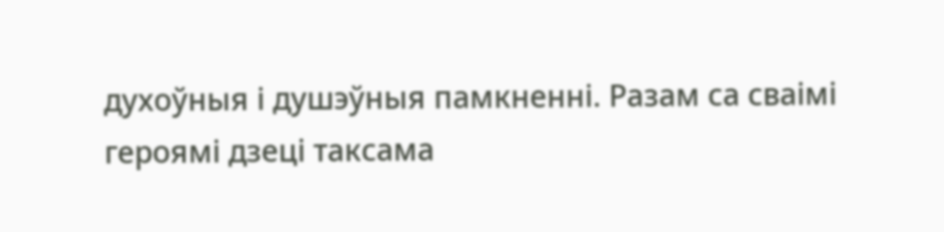духоўныя і душэўныя памкненні. Разам са сваімі героямі дзеці таксама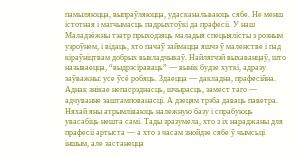памыляюцца, выпраўляюцца, удасканальваюць сябе. Не менш істотная і магчымасць падрыхтоўкі да прафесіі. У наш Маладзёжны тэатр прыходзяць маладыя спецыялісты з розным узроўнем, і відаць, хто пачаў займацца яшчэ ў маленстве і пад кіраўніцтвам добрых выкладчыкаў. Найлягчэй выхаванцаў, што называецца, “выдрэсіраваць” — вынік будзе хуткі, адразу заўважны: усе ўсё робяць. Здаецца — дакладна, прафесійна. Аднак знікае непасрэднасць, шчырасць, замест таго — адчуванне заштампованасці. А дзецям трэба даваць паветра. Няхай яны атрымліваюць належную базу і спрабуюць увасабіць нешта самі. Тады зразумела, хто з іх нараджаны для прафесіі артыста — а хто з часам знойдзе сябе ў чымсьці іншым, але застанецца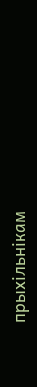прыхільнікам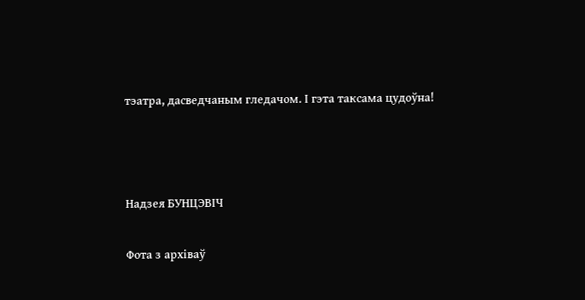тэатра, дасведчаным гледачом. І гэта таксама цудоўна!



Надзея БУНЦЭВІЧ

Фота з архіваў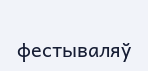фестываляў